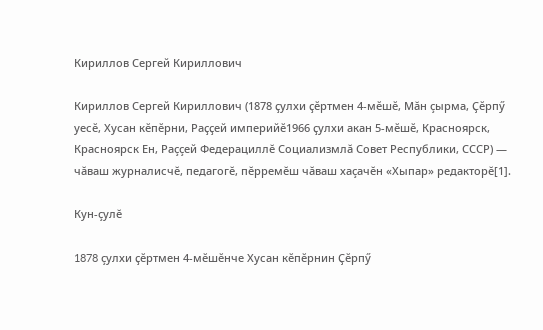Кириллов Сергей Кириллович

Кириллов Сергей Кириллович (1878 ҫулхи ҫӗртмен 4-мӗшӗ, Мăн çырма, Ҫӗрпӳ уесӗ, Хусан кӗпӗрни, Раҫҫей империйӗ1966 ҫулхи акан 5-мӗшӗ, Красноярск, Красноярск Ен, Раççей Федерациллĕ Социализмлă Совет Республики, СССР) — чăваш журналисчĕ, педагогĕ, пĕрремĕш чăваш хаçачĕн «Хыпар» редакторĕ[1].

Кун-çулĕ

1878 çулхи ҫӗртмен 4-мӗшӗнче Хусан кӗпӗрнин Ҫӗрпӳ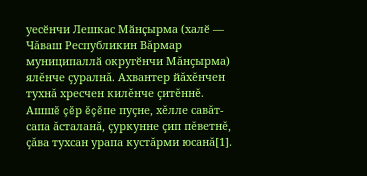уесӗнчи Лешкас Мӑнҫырма (халӗ — Чăваш Республикин Вăрмар муниципаллӑ округӗнчи Мăнçырма) ялĕнче çуралнă. Ахвантер йăхĕнчен тухнă хресчен килĕнче çитĕннĕ. Ашшĕ çĕр ĕçĕпе пуçне, хĕлле савăт-сапа ăсталанă, çуркунне çип пĕветнĕ, çăва тухсан урапа кустăрми юсанă[1].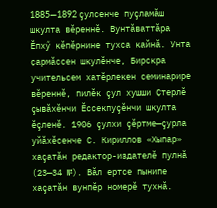1885—1892 çулсенче пуçламăш шкулта вĕреннĕ. Вунтăваттӑра Ĕпхӳ кĕпĕрнине тухса кайнă. Унта ҫармӑссен шкулĕнче, Бирскра учительсем хатĕрлекен семинарире вĕреннĕ, пилĕк çул хушши Ҫтерлӗ çывăхĕнчи Ĕссекпуçĕнчи шкулта ĕçленĕ. 1906 çулхи çĕртме—çурла уйăхĕсенче С. Кириллов «Хыпар» хаçатăн редактор-издателĕ пулнă (23—34 №). Вӑл ертсе пынипе хаçатăн вунпĕр номерĕ тухнă.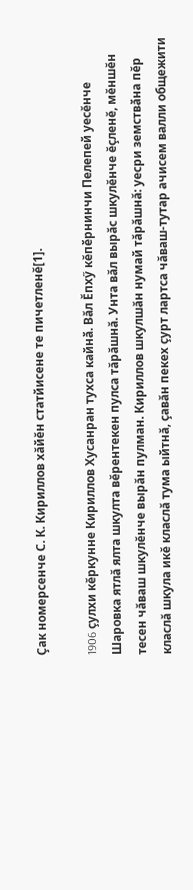Çак номерсенче С. К. Кириллов хăйĕн статйисене те пичетленĕ[1].

1906 çулхи кĕркунне Кириллов Хусанран тухса кайнӑ. Вăл Ĕпхӳ кĕпӗрнинчи Пелепей уесĕнче Шаровка ятлă ялта шкулта вĕрентекен пулса тăрăшнă. Унта вăл вырăс шкулĕнче ĕçленĕ, мĕншĕн тесен чăваш шкулĕнче вырăн пулман. Кириллов шкулшăн нумай тăрăшнă: уесри земствӑна пĕр класлă шкула икĕ класлă тума ыйтнă, çавăн пекех çурт лартса чăваш-тутар ачисем валли общежити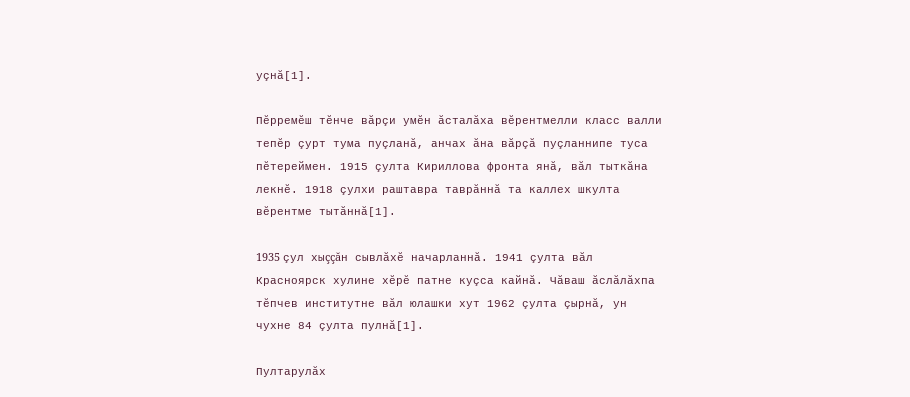уçнă[1].

Пĕрремĕш тĕнче вăрçи умĕн ăсталăха вĕрентмелли класс валли тепĕр çурт тума пуçланă, анчах ăна вăрçă пуçланнипе туса пĕтереймен. 1915 çулта Кириллова фронта янă, вăл тыткăна лекнĕ. 1918 çулхи раштавра таврăннă та каллех шкулта вĕрентме тытăннă[1].

1935 çул хыççăн сывлăхĕ начарланнă. 1941 çулта вăл Красноярск хулине хĕрĕ патне куçса кайнă. Чăваш ăслăлăхпа тĕпчев институтне вăл юлашки хут 1962 çулта çырнă, ун чухне 84 çулта пулнă[1].

Пултарулӑх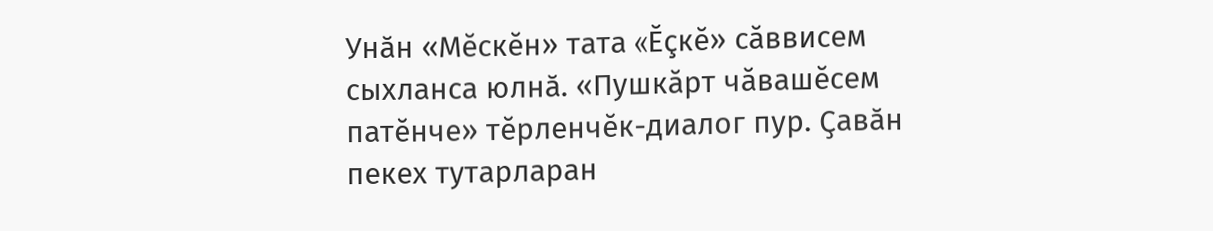Унӑн «Мĕскĕн» тата «Ĕçкĕ» сăввисем сыхланса юлнӑ. «Пушкăрт чăвашĕсем патĕнче» тĕрленчĕк-диалог пур. Ҫавӑн пекех тутарларан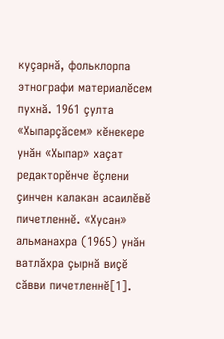куçарнă, фольклорпа этнографи материалĕсем пухнă. 1961 çулта «Хыпарçăсем» кĕнекере унăн «Хыпар» хаçат редакторĕнче ĕçлени çинчен калакан асаилĕвĕ пичетленнӗ. «Хусан» альманахра (1965) унăн ватлăхра çырнă виçĕ сăвви пичетленнӗ[1].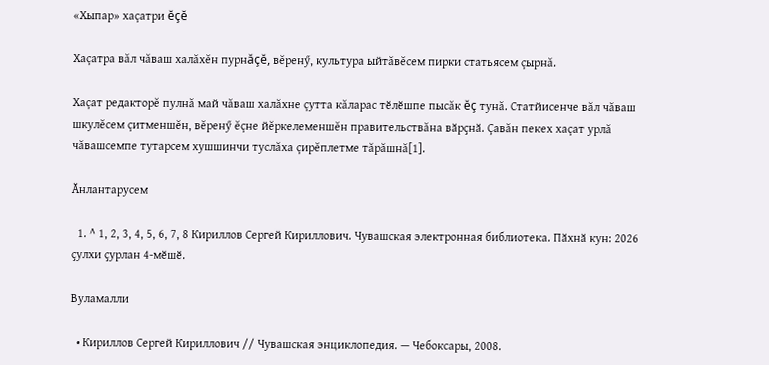«Хыпар» хаçатри ĕçĕ

Хаçатра вăл чăваш халăхĕн пурнăçĕ, вĕренӳ, культура ыйтăвĕсем пирки статьясем çырнă.

Хаçат редакторĕ пулнă май чăваш халăхне çутта кăларас тӗлӗшпе пысăк ĕç тунă. Статйисенче вăл чăваш шкулĕсем çитменшĕн, вĕренӳ ĕçне йĕркелеменшĕн правительствăна вӑрҫнӑ. Çавăн пекех хаçат урлă чăвашсемпе тутарсем хушшинчи туслăха çирĕплетме тăрăшнă[1].

Ӑнлантарусем

  1. ^ 1, 2, 3, 4, 5, 6, 7, 8 Кириллов Сергей Кириллович. Чувашская электронная библиотека. Пӑхнӑ кун: 2026 ҫулхи ҫурлан 4-мӗшӗ.

Вуламалли

  • Кириллов Сергей Кириллович // Чувашская энциклопедия. — Чебоксары, 2008.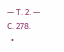— Т. 2. — С. 278.
  •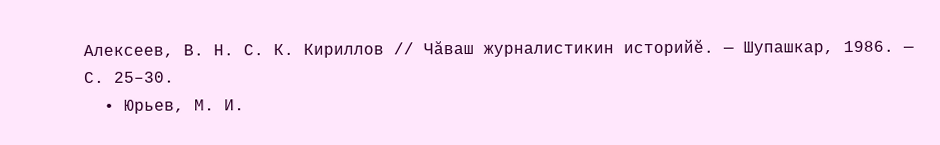Алексеев, В. Н. С. К. Кириллов // Чăваш журналистикин историйĕ. — Шупашкар, 1986. — С. 25–30.
  • Юрьев, М. И.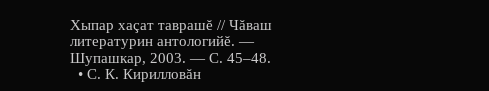Хыпар хаçат таврашĕ // Чăваш литературин антологийĕ. — Шупашкар, 2003. — С. 45–48.
  • С. К. Кирилловăн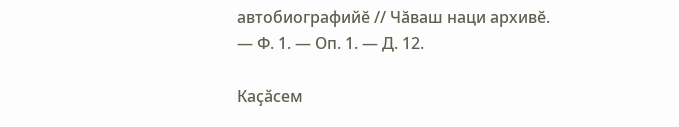автобиографийĕ // Чăваш наци архивĕ. — Ф. 1. — Оп. 1. — Д. 12.

Каҫӑсем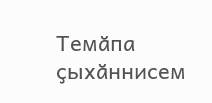Темӑпа ҫыхӑннисем